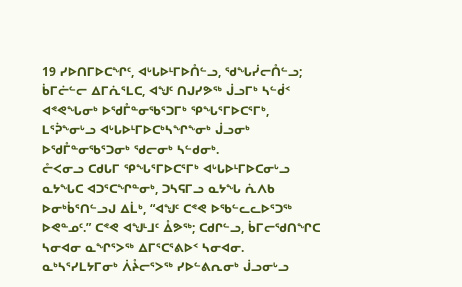19 ᓯᐅᑎᒥᐅᑕᖏᑦ, ᐊᒡᒐᐅᒻᒥᐅᑍᓪᓗ, ᖁᖓᓰᓕᑍᓪᓗ;
ᑳᒥᓖᓪᓕ ᐃᒥᕇᕐᒪᑕ, ᐊᖑᑦ ᑎᒍᓯᕗᖅ ᒎᓗᒥᒃ ᓴᓪᑰᑉ ᐊᕝᕙᖓᓂᒃ ᐅᖁᒤᓐᓂᖃᕐᑐᒥᒃ ᕿᖓᕐᒥᐅᑕᕐᒥᒃ, ᒪᕐᕉᖕᓂᒡᓗ ᐊᒡᒐᐅᒻᒥᐅᑕᒃᓴᖏᖕᓂᒃ ᒎᓗᓂᒃ ᐅᖁᒤᓐᓂᖃᕐᑐᓂᒃ ᖁᓕᓂᒃ ᓴᓪᑯᓂᒃ.
ᓔᐸᓂᓗ ᑕᑯᒐᒥ ᕿᖓᕐᒥᐅᑕᕐᒥᒃ ᐊᒡᒐᐅᒻᒥᐅᑕᓂᒡᓗ ᓇᔭᖓᑕ ᐊᑐᕐᑕᖏᓐᓂᒃ, ᑐᓴᕋᒥᓗ ᓇᔭᖓ ᕇᐱᑲ ᐅᓂᒃᑳᕐᑎᓪᓗᒍ ᐃᒫᒃ, “ᐊᖑᑦ ᑕᕝᕙ ᐅᖃᓪᓚᓚᐅᕐᑐᖅ ᐅᕙᓐᓄᑦ.” ᑕᕝᕙ ᐊᖑᒻᒧᑦ ᐂᕗᖅ; ᑕᑯᒋᓪᓗ, ᑳᒥᓕᖁᑎᖏᑕ ᓴᓂᐊᓂ ᓇᖏᕐᐳᖅ ᐃᒥᕐᑕᕐᕕᐅᑉ ᓴᓂᐊᓂ.
ᓇᒃᓴᕐᓯᒪᔭᒥᓂᒃ ᐲᔧᓕᕐᐳᖅ ᓯᐅᓪᕕᕆᓂᒃ ᒎᓗᓂᒡᓗ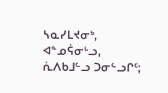ᓴᓇᓯᒪᔪᓂᒃ, ᐊᓐᓄᕌᓂᒡᓗ, ᕇᐱᑲᒧᓪᓗ ᑐᓂᓪᓗᒋᑦ;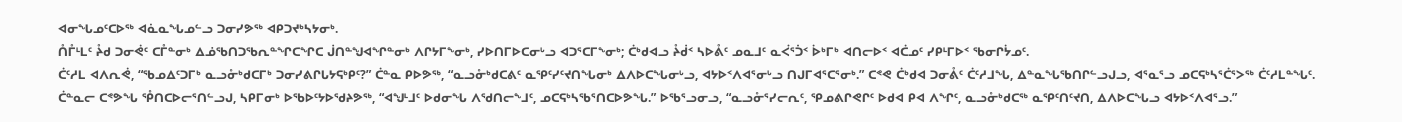ᐊᓂᖓᓄᑦᑕᐅᖅ ᐊᓈᓇᖓᓄᓪᓗ ᑐᓂᓯᕗᖅ ᐊᑭᑐᔪᒃᓴᔭᓂᒃ.
ᑍᒤᒻᒪᑦ ᔧᑯ ᑐᓂᕚᑦ ᑕᒤᓐᓂᒃ ᐃᓅᖃᑎᑐᖃᕆᓐᖏᑕᖏᑕ ᒎᑎᓐᖑᐊᖏᓐᓂᒃ ᐱᒋᔭᒥᖕᓂᒃ, ᓯᐅᑎᒥᐅᑕᓂᒡᓗ ᐊᑐᕐᑕᒥᖕᓂᒃ; ᑖᒃᑯᐊᓗ ᔧᑰᑉ ᓴᐅᕔᑦ ᓄᓇᒧᑦ ᓇᐹᕐᑑᑉ ᐆᒃᒥᒃ ᐊᑎᓕᐅᑉ ᐊᑖᓄᑦ ᓯᑭᒻᒥᐅᑉ ᖃᓂᒋᔮᓄᑦ.
ᑖᑦᓱᒪ ᐊᐱᕆᕚ, “ᖃᓄᐃᑦᑐᒥᒃ ᓇᓗᓁᒃᑯᑕᒥᒃ ᑐᓂᓯᕕᒋᒐᔭᕋᒃᑭᑦ?” ᑖᓐᓇ ᑭᐅᕗᖅ, “ᓇᓗᓁᒃᑯᑕᕕᑦ ᓇᕿᑦᓯᑦᔪᑎᖓᓂᒃ ᐃᐱᐅᑕᖓᓂᒡᓗ, ᐊᔭᐅᑉᐱᐊᕐᓂᒡᓗ ᑎᒍᒥᐊᕐᑕᕐᓂᒃ.” ᑕᕝᕙ ᑖᒃᑯᐊ ᑐᓂᕔᑦ ᑖᑦᓱᒧᖓ, ᐃᓐᓇᖓᖃᑎᒋᓪᓗᒍᓗ, ᐊᕐᓇᕐᓗ ᓄᑕᕋᒃᓴᕐᑖᕐᐳᖅ ᑖᑦᓱᒪᓐᖓᑦ.
ᑖᓐᓇᓕ ᑕᕝᕗᖓ ᕾᑎᑕᐅᓕᕐᑎᓪᓗᒍ, ᓴᑭᒥᓂᒃ ᐅᖃᐅᑦᔭᐅᖁᔨᕗᖅ, “ᐊᖑᒻᒧᑦ ᐅᑯᓂᖓ ᐱᖁᑎᓕᖕᒧᑦ, ᓄᑕᕋᒃᓴᖃᕐᑎᑕᐅᕗᖓ.” ᐅᖃᕐᓗᓂᓗ, “ᓇᓗᓁᕐᓯᓕᕆᑦ, ᕿᓄᕕᒋᕙᒋᑦ ᐅᑯᐊ ᑭᐊ ᐱᖏᑦ, ᓇᓗᓁᒃᑯᑕᖅ ᓇᕿᑦᑎᑦᔪᑎ, ᐃᐱᐅᑕᖓᓗ ᐊᔭᐅᑉᐱᐊᕐᓗ.”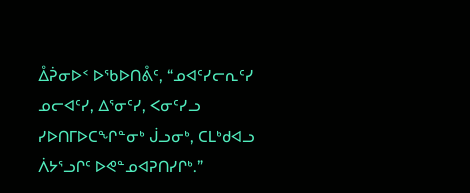ᐂᕉᓂᐅᑉ ᐅᖃᐅᑎᕔᑦ, “ᓄᐊᑦᓯᓕᕆᑦᓯ ᓄᓕᐊᑦᓯ, ᐃᕐᓂᑦᓯ, ᐸᓂᑦᓯᓗ ᓯᐅᑎᒥᐅᑕᖏᓐᓂᒃ ᒎᓗᓂᒃ, ᑕᒪᒃᑯᐊᓗ ᐲᔭᕐᓗᒋᑦ ᐅᕙᓐᓄᐊᕈᑎᓯᒋᒃ.”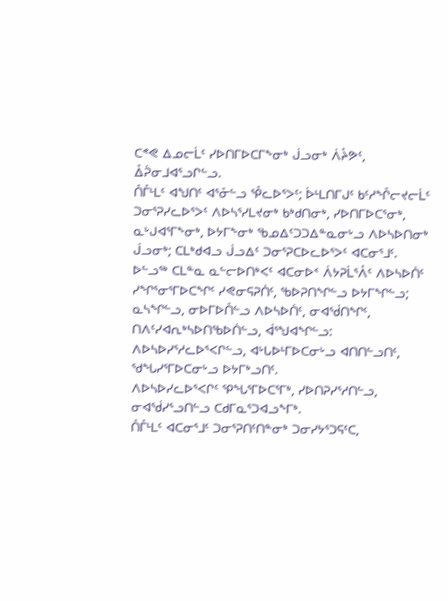ᑕᕝᕙ ᐃᓄᓕᒫᑦ ᓯᐅᑎᒥᐅᑕᒥᖕᓂᒃ ᒎᓗᓂᒃ ᐲᔧᕗᑦ, ᐂᕉᓂᒧᐊᕐᓗᒋᓪᓗ.
ᑍᒤᒻᒪᑦ ᐊᖑᑎᑦ ᐊᕐᓁᓪᓗ ᕾᓚᐅᕐᐳᑦ; ᐆᒻᒪᑎᒥᒍᑦ ᑲᑦᓱᖎᓕᔪᓕᒫᑦ ᑐᓂᕐᕈᓯᓚᐅᕐᐳᑦ ᐱᐅᓴᕐᓯᒪᔪᓂᒃ ᑲᒃᑯᑎᓂᒃ, ᓯᐅᑎᒥᐅᑕᕐᓂᒃ, ᓇᒡᒍᐊᕐᒥᖕᓂᒃ, ᐅᔭᒥᖕᓂᒃ ᖃᓄᐃᑦᑐᑐᐃᓐᓇᓂᒡᓗ ᐱᐅᓴᐅᑎᓂᒃ ᒎᓗᓂᒃ; ᑕᒪᒃᑯᐊᓗ ᒎᓗᐃᑦ ᑐᓂᕐᕈᑕᐅᓚᐅᕐᐳᑦ ᐊᑕᓂᕐᒧᑦ.
ᐅᓪᓗᖅ ᑕᒪᓐᓇ ᓇᓪᓕᐅᑎᒃᐸᑦ ᐊᑕᓂᐅᑉ ᐲᔭᕈᒫᕐᐰᑦ ᐱᐅᓴᐅᑏᑦ ᓯᖏᕐᓂᕐᒥᐅᑕᖏᑦ ᓯᕙᓂᕋᕈᑏᑦ, ᖃᐅᕈᑎᖏᓪᓗ ᐅᔭᒥᖏᓪᓗ;
ᓇᓴᖏᓪᓗ, ᓂᐅᒥᐅᑍᓪᓗ ᐱᐅᓴᐅᑏᑦ, ᓂᐊᖂᑎᖏᑦ, ᑎᐱᑦᓯᐊᕆᒃᓴᐅᑎᖃᐅᑏᓪᓗ, ᐋᕐᖑᐊᖏᓪᓗ:
ᐱᐅᓴᐅᓯᕐᓱᓚᐅᕐᐸᒋᓪᓗ, ᐊᒡᒐᐅᒻᒥᐅᑕᓂᒡᓗ ᐊᑎᑎᓪᓗᑎᑦ, ᖁᖓᓯᕐᒥᐅᑕᓂᒡᓗ ᐅᔭᒥᒃᓗᑎᑦ.
ᐱᐅᓴᐅᓯᓚᐅᕐᐸᒋᑦ ᕿᖓᕐᒥᐅᑕᕐᒥᒃ, ᓯᐅᑎᕈᓯᕐᓱᑎᓪᓗ, ᓂᐊᖂᓯᕐᓗᑎᓪᓗ ᑕᑯᒥᓇᕐᑐᐊᓗᖕᒥᒃ.
ᑍᒤᒻᒪᑦ ᐊᑕᓂᕐᒧᑦ ᑐᓂᕐᕈᑎᑦᑎᓐᓂᒃ ᑐᓂᓯᔭᕐᑐᕋᑦᑕ,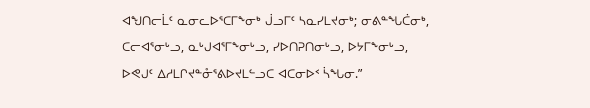ᐊᖑᑎᓕᒫᑦ ᓇᓂᓚᐅᕐᑕᒥᖕᓂᒃ ᒎᓗᒥᑦ ᓴᓇᓯᒪᔪᓂᒃ; ᓂᕕᓐᖓᑖᓂᒃ, ᑕᓕᐊᕐᓂᒡᓗ, ᓇᒡᒍᐊᕐᒥᖕᓂᒡᓗ, ᓯᐅᑎᕈᑎᓂᒡᓗ, ᐅᔭᒥᖕᓂᒡᓗ, ᐅᕙᒍᑦ ᐃᓱᒪᒋᔪᓐᓁᕐᕕᐅᔪᒪᓪᓗᑕ ᐊᑕᓂᐅᑉ ᓵᖓᓂ.”